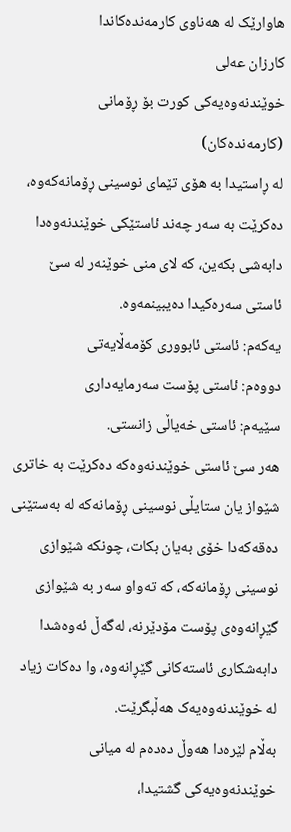هاوارێک لە هەناوی کارمەندەکاندا
کارزان عەلی
خوێندنەوەیەکی کورت بۆ ڕۆمانی (کارمەندەکان)
لە ڕاستیدا بە هۆی تێمای نوسینی ڕۆمانەکەوە، دەکرێت بە سەر چەند ئاستێکی خوێندنەوەدا دابەشی بکەین، کە لای منی خوێنەر لە سێ ئاستی سەرەکیدا دەیبینمەوە.
یەکەم: ئاستی ئابووری کۆمەڵایەتی
دووەم: ئاستی پۆست سەرمایەداری
سێیەم: ئاستی خەیاڵی زانستی.
هەر سێ ئاستی خوێندنەوەکە دەکرێت بە خاتری شێواز یان ستایڵی نوسینی ڕۆمانەکە لە بەستێنی دەقەکەدا خۆی بەیان بکات، چونکە شێوازی نوسینی ڕۆمانەکە، کە تەواو سەر بە شێوازی گێڕانەوەی پۆست مۆدێرنە، لەگەڵ ئەوەشدا دابەشکاری ئاستەکانی گێڕانەوە، وا دەکات زیاد لە خوێندنەوەیەک هەڵبگرێت.
بەڵام لێرەدا هەوڵ دەدەم لە میانی خوێندنەوەیەکی گشتیدا،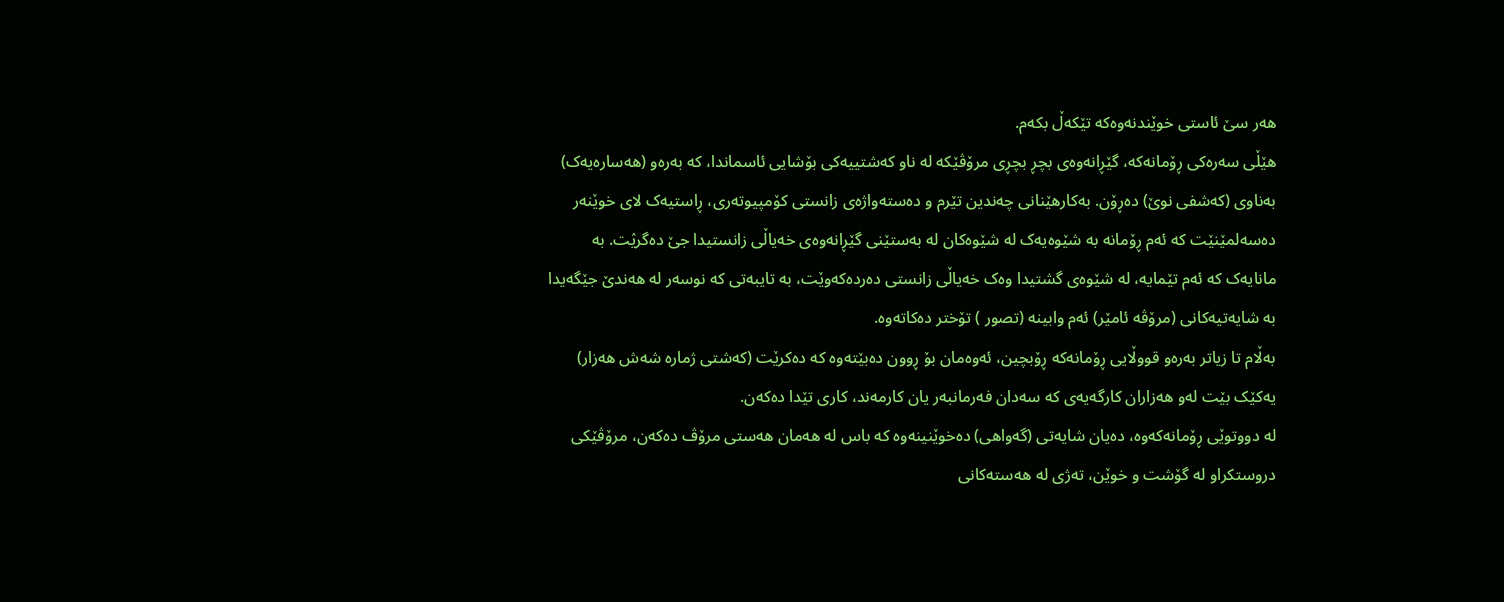هەر سێ ئاستی خوێندنەوەکە تێکەڵ بکەم.
هێڵی سەرەکی ڕۆمانەکە، گێڕانەوەی بچڕ بچڕی مرۆڤێکە لە ناو کەشتییەکی بۆشایی ئاسماندا، کە بەرەو (هەسارەیەک) بەناوی (کەشفی نوێ) دەڕۆن. بەکارهێنانی چەندین تێرم و دەستەواژەی زانستی کۆمپیوتەری، ڕاستیەک لای خوێنەر دەسەلمێنێت کە ئەم ڕۆمانە بە شێوەیەک لە شێوەکان لە بەستێنی گێڕانەوەی خەیاڵی زانستیدا جێ دەگرؽت. بە مانایەک کە ئەم تێمایە، لە شێوەی گشتیدا وەک خەیاڵی زانستی دەردەکەوێت، بە تایبەتی کە نوسەر لە هەندێ جێگەیدا بە شایەتیەکانی (مرۆڤە ئامێر) ئەم وابینە (تصور ) تۆختر دەکاتەوە.
بەڵام تا زیاتر بەرەو قووڵایی ڕۆمانەکە ڕۆبچین، ئەوەمان بۆ ڕوون دەبێتەوە کە دەکرێت (کەشتی ژمارە شەش هەزار) یەکێک بێت لەو هەزاران کارگەیەی کە سەدان فەرمانبەر یان کارمەند، کاری تێدا دەکەن.
لە دووتوێی ڕۆمانەکەوە، دەیان شایەتی (گەواهی) دەخوێنینەوە کە باس لە هەمان هەستی مرۆڤ دەکەن، مرۆڤێکی دروستکراو لە گۆشت و خوێن، تەژی لە هەستەکانی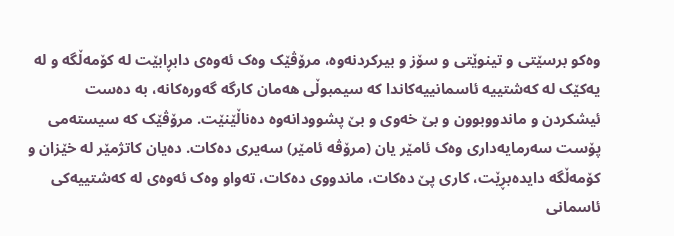وەکو برسێتی و تینوێتی و سۆز و بیرکردنەوە، مرۆڤێک وەک ئەوەی دابڕابێت لە کۆمەڵگە و لە یەکێک لە کەشتییە ئاسمانییەکاندا کە سیمبوڵی هەمان کارگە گەورەکانە، بە دەست ئیشکردن و ماندووبوون و بێ خەوی و بێ پشوودانەوە دەناڵێنێت. مرۆڤێک کە سیستەمی پۆست سەرمایەداری وەک ئامێر یان (مرۆڤە ئامێر) سەیری دەکات. دەیان کاتژمێر لە خێزان و کۆمەڵگە دایدەبڕێت، کاری پێ دەکات، ماندووی دەکات، تەواو وەک ئەوەی لە کەشتییەکی ئاسمانی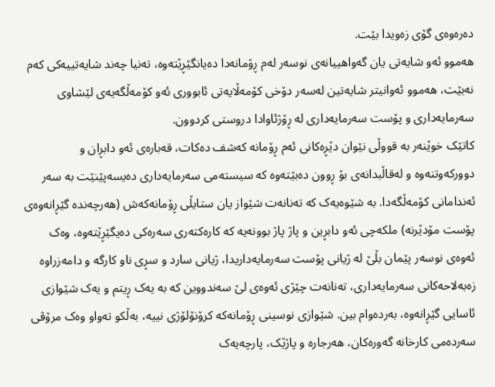دەرەوەی گۆی زەویدا بێت.
هەموو ئەو شایەتی یان گەواهییانەی نوسەر لەم ڕۆمانەدا دەیانگێڕێتەوە، تەنیا چەند شایەتییەکی کەم نەبێت، هەموو ئەوانیتر شایەتین لەسەر دۆخی کۆمەڵایەتی ئابووری ئەو کۆمەڵگەیەی لێشاوی سەرمایەداری و پۆست سەرمایەداری لە ڕۆژئاوادا دروستی کردوون.
کاتێک خوێنەر بە قووڵی نێوان دێڕەکانی ئەم ڕۆمانە کەشف دەکات، قەبارەی ئەو دابڕان و دوورکەوتنەوە و لەقاڵبدانەی بۆ ڕوون دەبێتەوە کە سیستەمی سەرمایەداری دەیسەپێنێت بە سەر ئەندامانی کۆمەڵگەدا. بە شێوەیەک کە تەنانەت شێواز یان ستایڵی ڕۆمانەکەش (هەرچەندە گێڕانەوەی پۆست مۆدێرنە) ملکەچی ئەو دابڕین و پاژ پاژ بوونەیە کە کارەکتەری سەرەکی دەیگێڕێتەوە، وەک ئەوەی نوسەر پێمان بڵێ لە ژیانی پۆست سەرمایەداریدا، ژیانی سارد و سڕی ناو کارگە و دامەزراوە زەبەلاحەکانی سەرمایەداری، تەنانەت چێژی ئەوەی لێ سەندووین کە بە یەک ڕیتم و یەک شێوازی ئاسایی گێڕانەوە، بەردەوام بین. شێوازی نوسینی ڕۆمانەکە کرۆنۆلۆژی نییە، بەڵکو تەواو وەک مرۆڤی سەردەمی کارخانە گەورەکان، هەرجارە و پاژێک، پارچەیەک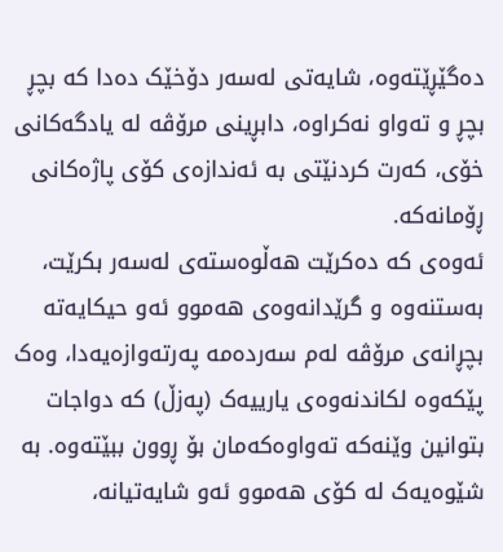دەگێڕێتەوە، شایەتی لەسەر دۆخێک دەدا کە بچڕ بچڕ و تەواو نەکراوە، دابڕینی مرۆڤە لە یادگەکانی خۆی، کەرت کردنێتی بە ئەندازەی کۆی پاژەکانی ڕۆمانەکە.
ئەوەی کە دەکرێت هەڵوەستەی لەسەر بکرێت، بەستنەوە و گرێدانەوەی هەموو ئەو حیکایەتە بچڕانەی مرۆڤە لەم سەردەمە پەرتەوازەیەدا، وەک پێکەوە لکاندنەوەی یارییەک (پەزڵ) کە دواجات بتوانین وێنەکە تەواوەکەمان بۆ ڕوون ببێتەوە. بە شێوەیەک لە کۆی هەموو ئەو شایەتیانە،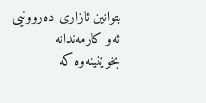بتوانین ئازاری دەروونیی ئەو کارمەندانە بخوێنینەوە کە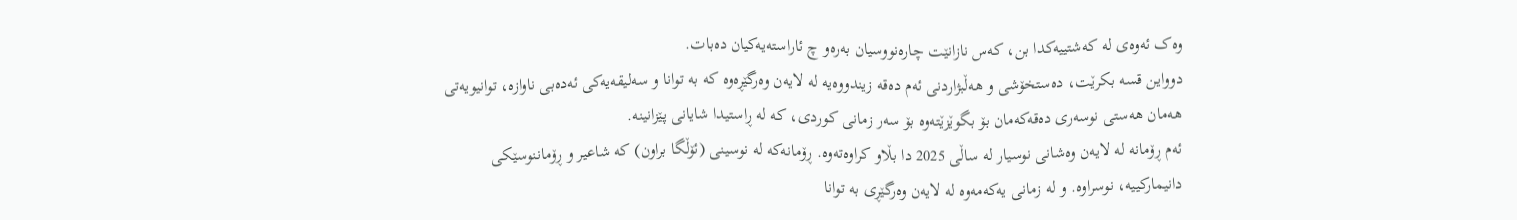وەک ئەوەی لە کەشتییەکدا بن، کەس نازانێت چارەنووسیان بەرەو چ ئاراستەیەکیان دەبات.
دوواین قسە بکرێت، دەستخۆشی و هەڵبژاردنی ئەم دەقە زیندووەیە لە لایەن وەرگێڕەوە کە بە توانا و سەلیقەیەکی ئەدەبی ناوازە، توانیویەتی هەمان هەستی نوسەری دەقەکەمان بۆ بگوێزێتەوە بۆ سەر زمانی کوردی، کە لە ڕاستیدا شایانی پێزانینە.
ئەم ڕۆمانە لە لایەن وەشانی نوسیار لە ساڵی 2025 دا بڵاو کراوەتەوە. ڕۆمانەکە لە نوسینی (ئۆڵگا براون) کە شاعیر و ڕۆماننوسێکی دانیمارکییە، نوسراوە. و لە زمانی یەکەمەوە لە لایەن وەرگێڕی بە توانا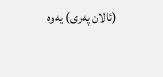(ئالان پەری) یەوە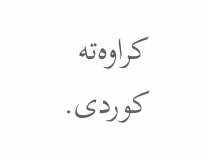کراوەتە کوردی.